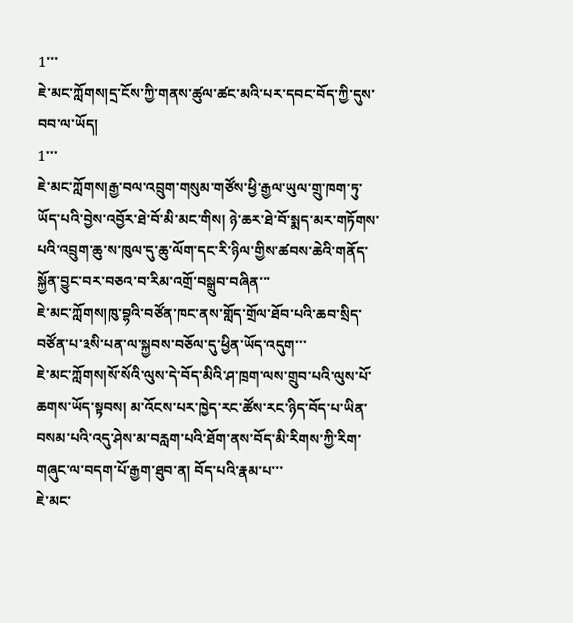1་་་
ཇེ་མང་ཀློགས།དྲ་ངོས་ཀྱི་གནས་ཚུལ་ཚང་མའི་པར་དབང་བོད་ཀྱི་དུས་བབ་ལ་ཡོད།
1་་་
ཇེ་མང་ཀློགས།རྒྱ་བལ་འབྲུག་གསུམ་གཙོས་ཕྱི་རྒྱལ་ཡུལ་གྲུ་ཁག་ཏུ་ཡོད་པའི་བྱེས་འབྱོར་ཐེ་བོ་མི་མང་གིས། ཉེ་ཆར་ཐེ་བོ་སྨད་མར་གཏོགས་པའི་འབྲུག་ཆུ་ས་ཁུལ་དུ་ཆུ་ལོག་དང་རི་ཉིལ་གྱིས་ཚབས་ཆེའི་གནོད་སྐྱོན་བྱུང་བར་བཅའ་བ་རིམ་འགྲོ་བསྒྲུབ་བཞིན་་་
ཇེ་མང་ཀློགས།ཁུ་བྷའི་བཙོན་ཁང་ནས་གློད་གྲོལ་ཐོབ་པའི་ཆབ་སྲིད་བཙོན་པ་༣སི་པན་ལ་སྐྱབས་བཅོལ་དུ་ཕྱིན་ཡོད་འདུག་་་
ཇེ་མང་ཀློགས།སོ་སོའི་ལུས་དེ་བོད་མིའི་ཤ་ཁྲག་ལས་གྲུབ་པའི་ལུས་པོ་ཆགས་ཡོད་སྟབས། མ་འོངས་པར་ཁྱེད་རང་ཚོས་རང་ཉིད་བོད་པ་ཡིན་བསམ་པའི་འདུ་ཤེས་མ་བརླག་པའི་ཐོག་ནས་བོད་མི་རིགས་ཀྱི་རིག་གཞུང་ལ་བདག་པོ་རྒྱག་ཐུབ་ན། བོད་པའི་རྣམ་པ་་་
ཇེ་མང་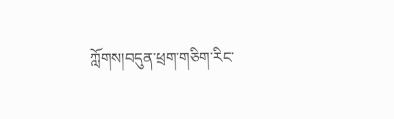ཀློགས།བདུན་ཕྲག་གཅིག་རིང་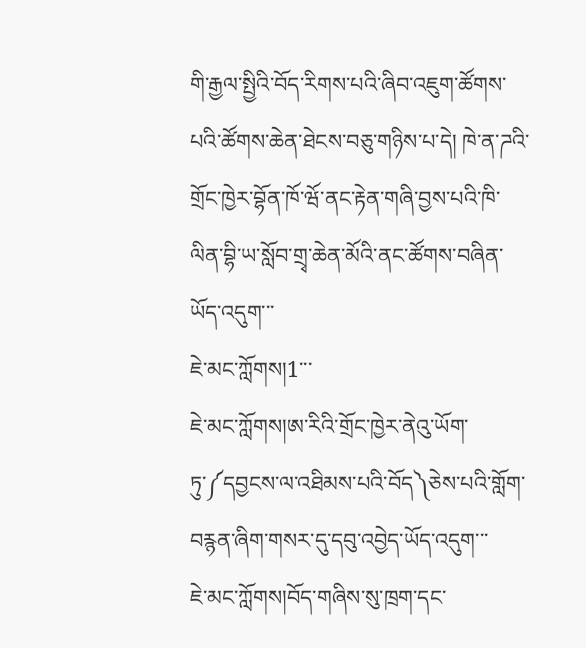གི་རྒྱལ་སྤྱིའི་བོད་རིགས་པའི་ཞིབ་འཇུག་ཚོགས་པའི་ཚོགས་ཆེན་ཐེངས་བཅུ་གཉིས་པ་དེ། ཁེ་ན་ཌའི་གྲོང་ཁྱེར་བྷོན་ཁོ་ཝོ་ནང་རྟེན་གཞི་བྱས་པའི་ཁི་ལིན་བྷི་ཡ་སློབ་གྲྭ་ཆེན་མོའི་ནང་ཚོགས་བཞིན་ཡོད་འདུག་་་
ཇེ་མང་ཀློགས།1་་་
ཇེ་མང་ཀློགས།ཨ་རིའི་གྲོང་ཁྱེར་ནེའུ་ཡོག་ཏུ་༼དབྱངས་ལ་འཐིམས་པའི་བོད༽ཅེས་པའི་གློག་བརྙན་ཞིག་གསར་དུ་དབུ་འབྱེད་ཡོད་འདུག་་་
ཇེ་མང་ཀློགས།བོད་གཞིས་སུ་ཁྲག་དང་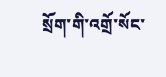སྲོག་གི་འགྲོ་སོང་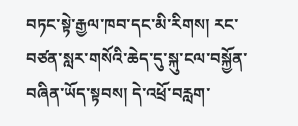བཏང་སྟེ་རྒྱལ་ཁབ་དང་མི་རིགས། རང་བཙན་སླར་གསོའི་ཆེད་དུ་སྐུ་ངལ་བསྐྱོན་བཞིན་ཡོད་སྟབས། དེ་འཕྲོ་བརླག་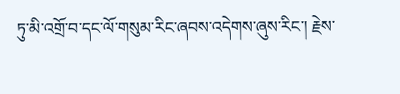ཏུ་མི་འགྲོ་བ་དང་ལོ་གསུམ་རིང་ཞབས་འདེགས་ཞུས་རིང་། རྗེས་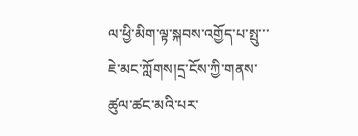ལ་ཕྱི་མིག་ལྟ་སྐབས་འགྱོད་པ་སྤུ་་་
ཇེ་མང་ཀློགས།དྲ་ངོས་ཀྱི་གནས་ཚུལ་ཚང་མའི་པར་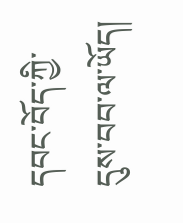དབང་བོད་ཀྱི་དུས་བབ་ལ་ཡོད།